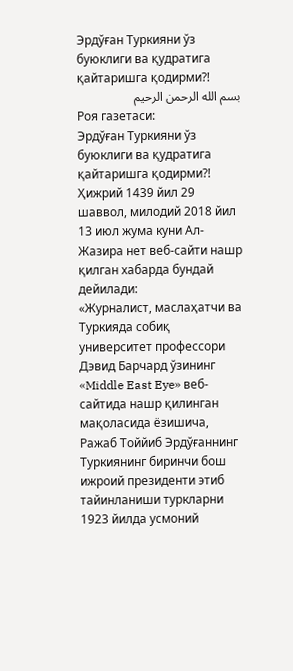Эрдўған Туркияни ўз буюклиги ва қудратига қайтаришга қодирми?!
بسم الله الرحمن الرحيم
Роя газетаси:
Эрдўған Туркияни ўз буюклиги ва қудратига қайтаришга қодирми?!
Ҳижрий 1439 йил 29 шаввол, милодий 2018 йил 13 июл жума куни Ал-Жазира нет веб-сайти нашр қилган хабарда бундай дейилади:
«Журналист, маслаҳатчи ва Туркияда собиқ университет профессори Дэвид Барчард ўзининг «Middle East Eye» веб-сайтида нашр қилинган мақоласида ёзишича, Ражаб Тоййиб Эрдўғаннинг Туркиянинг биринчи бош ижроий президенти этиб тайинланиши туркларни 1923 йилда усмоний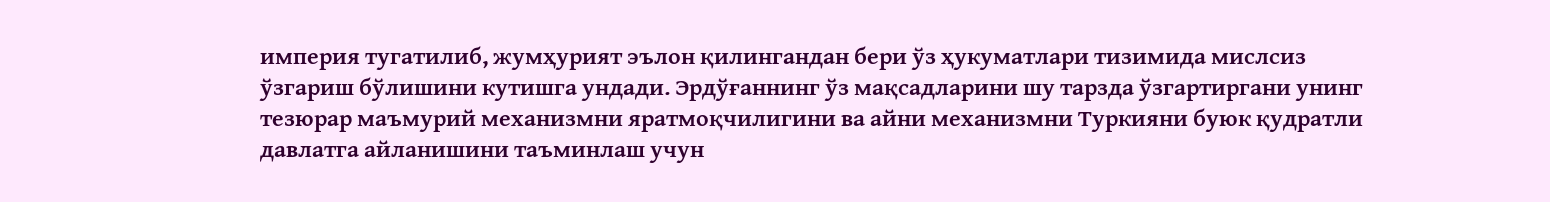империя тугатилиб, жумҳурият эълон қилингандан бери ўз ҳукуматлари тизимида мислсиз ўзгариш бўлишини кутишга ундади. Эрдўғаннинг ўз мақсадларини шу тарзда ўзгартиргани унинг тезюрар маъмурий механизмни яратмоқчилигини ва айни механизмни Туркияни буюк қудратли давлатга айланишини таъминлаш учун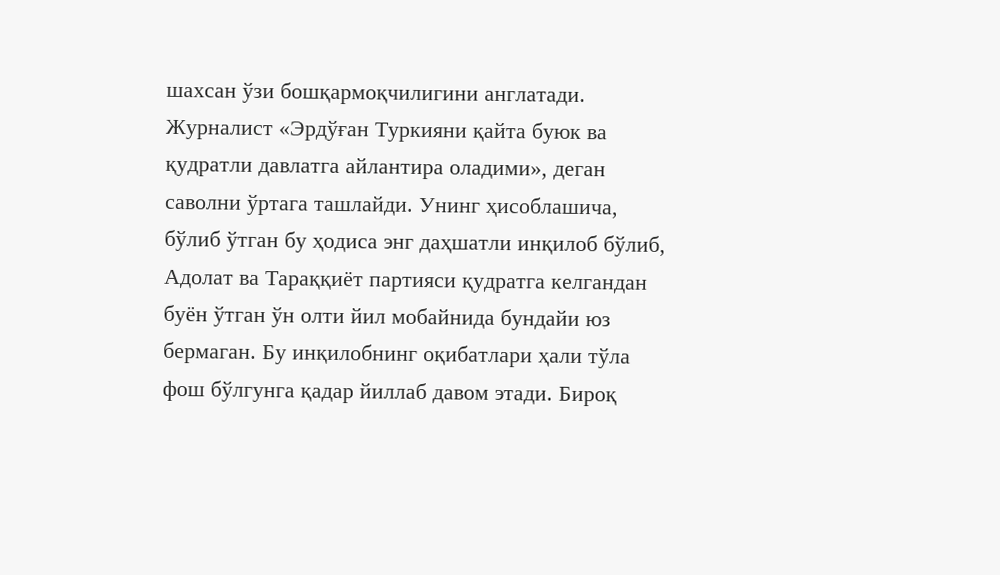шахсан ўзи бошқармоқчилигини англатади.
Журналист «Эрдўған Туркияни қайта буюк ва қудратли давлатга айлантира оладими», деган саволни ўртага ташлайди. Унинг ҳисоблашича, бўлиб ўтган бу ҳодиса энг даҳшатли инқилоб бўлиб, Адолат ва Тараққиёт партияси қудратга келгандан буён ўтган ўн олти йил мобайнида бундайи юз бермаган. Бу инқилобнинг оқибатлари ҳали тўла фош бўлгунга қадар йиллаб давом этади. Бироқ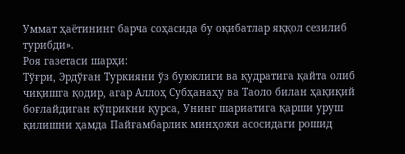Уммат ҳаётининг барча соҳасида бу оқибатлар яққол сезилиб турибди».
Роя газетаси шарҳи:
Тўғри, Эрдўған Туркияни ўз буюклиги ва қудратига қайта олиб чиқишга қодир, агар Аллоҳ Субҳанаҳу ва Таоло билан ҳақиқий боғлайдиган кўприкни қурса, Унинг шариатига қарши уруш қилишни ҳамда Пайғамбарлик минҳожи асосидаги рошид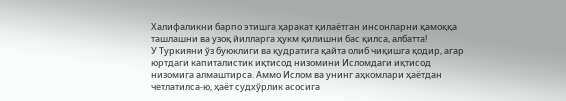Халифаликни барпо этишга ҳаракат қилаётган инсонларни қамоққа ташлашни ва узоқ йилларга ҳукм қилишни бас қилса, албатта!
У Туркияни ўз буюклиги ва қудратига қайта олиб чиқишга қодир, агар юртдаги капиталистик иқтисод низомини Исломдаги иқтисод низомига алмаштирса. Аммо Ислом ва унинг аҳкомлари ҳаётдан четлатилса-ю, ҳаёт судхўрлик асосига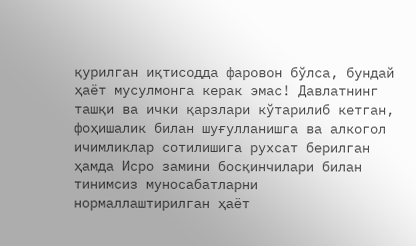қурилган иқтисодда фаровон бўлса, бундай ҳаёт мусулмонга керак эмас! Давлатнинг ташқи ва ички қарзлари кўтарилиб кетган, фоҳишалик билан шуғулланишга ва алкогол ичимликлар сотилишига рухсат берилган ҳамда Исро замини босқинчилари билан тинимсиз муносабатларни нормаллаштирилган ҳаёт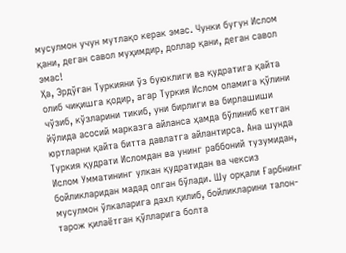мусулмон учун мутлақо керак эмас. Чунки бугун Ислом қани, деган савол муҳимдир, доллар қани, деган савол эмас!
Ҳа, Эрдўған Туркияни ўз буюклиги ва қудратига қайта олиб чиқишга қодир, агар Туркия Ислом оламига қўлини чўзиб, кўзларини тикиб, уни бирлиги ва бирлашиши йўлида асосий марказга айланса ҳамда бўлиниб кетган юртларни қайта битта давлатга айлантирса. Ана шунда Туркия қудрати Исломдан ва унинг раббоний тузумидан, Ислом Умматининг улкан қудратидан ва чексиз бойликларидан мадад олган бўлади. Шу орқали Ғарбнинг мусулмон ўлкаларига дахл қилиб, бойликларини талон-тарож қилаётган қўлларига болта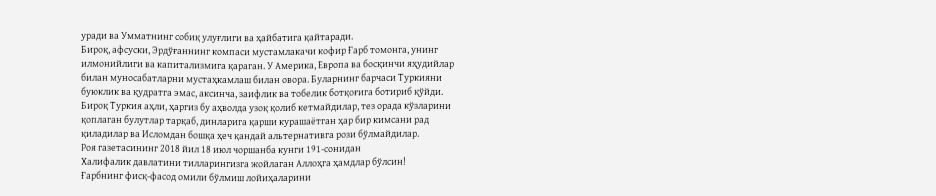уради ва Умматнинг собиқ улуғлиги ва ҳайбатига қайтаради.
Бироқ, афсуски, Эрдўғаннинг компаси мустамлакачи кофир Ғарб томонга, унинг илмонийлиги ва капитализмига қараган. У Америка, Европа ва босқинчи яҳудийлар билан муносабатларни мустаҳкамлаш билан овора. Буларнинг барчаси Туркияни буюклик ва қудратга эмас, аксинча, заифлик ва тобелик ботқоғига ботириб қўйди. Бироқ Туркия аҳли, ҳаргиз бу аҳволда узоқ қолиб кетмайдилар, тез орада кўзларини қоплаган булутлар тарқаб, динларига қарши курашаётган ҳар бир кимсани рад қиладилар ва Исломдан бошқа ҳеч қандай альтернативга рози бўлмайдилар.
Роя газетасининг 2018 йил 18 июл чоршанба кунги 191-сонидан
Халифалик давлатини тилларингизга жойлаган Аллоҳга ҳамдлар бўлсин!
Ғарбнинг фисқ-фасод омили бўлмиш лойиҳаларини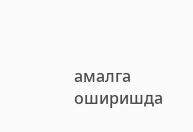амалга оширишда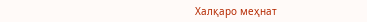Халқаро меҳнат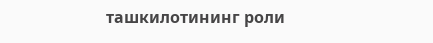ташкилотининг роли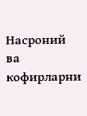Насроний ва кофирларни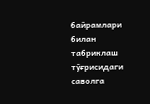байрамлари билан табриклаш тўғрисидаги саволга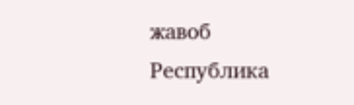жавоб
Республика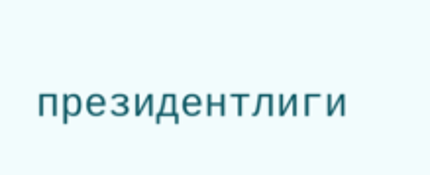президентлиги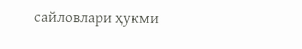сайловлари ҳукми